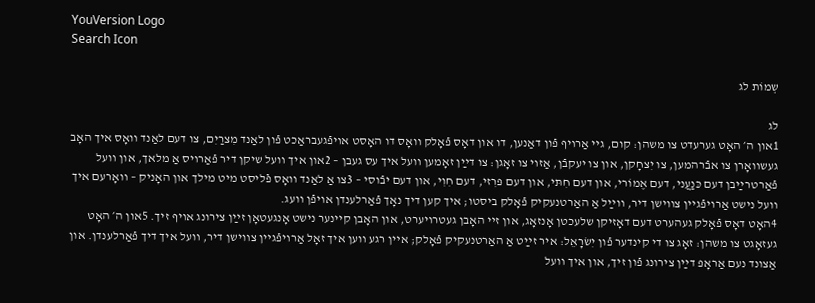YouVersion Logo
Search Icon

שְמוֹת לג

לג
1און ה׳ האָט גערעדט צו משהן: קום, גײ אַרױף פֿון דאַנען, דו און דאָס פֿאָלק װאָס דו האָסט אױפֿגעבראַכט פֿון לאַנד מִצרַיִם, צו דעם לאַנד װאָס איך האָב געשװאָרן צו אבֿרהמען, צו יִצחָקן, און צו יעקבֿן, אַזױ צו זאָגן: צו דײַן זאָמען װעל איך עס געבן – 2און איך װעל שיקן דיר פֿאַרױס אַ מלאך, און װעל פֿאַרטרײַבן דעם כּנַעֲני, דעם אֶמוֹרי, און דעם חִתּי, און דעם פּרִזי, דעם חִוִי, און דעם יבֿוסי – 3צו אַ לאַנד װאָס פֿליסט מיט מילך און האָניק – װאָרעם איך װעל נישט אַרױפֿגײן צװישן דיר, װײַל אַ האַרטנעקיק פֿאָלק ביסטו; איך קען דיך נאָך פֿאַרלענדן אױפֿן װעג.
4האָט דאָס פֿאָלק געהערט דעם דאָזיקן שלעכטן אָנזאָג, און זײ האָבן געטרױערט, און האָבן קײנער נישט אָנגעטאָן זײַן צירונג אױף זיך. 5און ה׳ האָט געזאָגט צו משהן: זאָג צו די קינדער פֿון יִשׂרָאֵל: איר זײַט אַ האַרטנעקיק פֿאָלק; אײן רגע װען איך זאָל אַרױפֿגײן צװישן דיר, װעל איך דיך פֿאַרלענדן. און אַצונד נעם אַראָפּ דײַן צירונג פֿון זיך, און איך װעל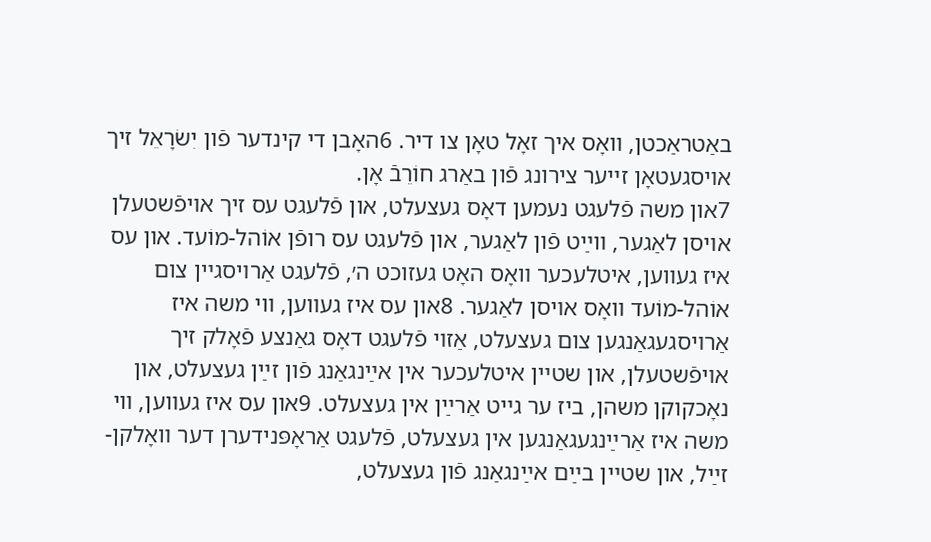באַטראַכטן, װאָס איך זאָל טאָן צו דיר. 6האָבן די קינדער פֿון יִשׂרָאֵל זיך אױסגעטאָן זײער צירונג פֿון באַרג חוֹרֵבֿ אָן.
7און משה פֿלעגט נעמען דאָס געצעלט, און פֿלעגט עס זיך אױפֿשטעלן אױסן לאַגער, װײַט פֿון לאַגער, און פֿלעגט עס רופֿן אוֹהל-מוֹעד. און עס איז געװען, איטלעכער װאָס האָט געזוכט ה׳, פֿלעגט אַרױסגײן צום אוֹהל-מוֹעד װאָס אױסן לאַגער. 8און עס איז געװען, װי משה איז אַרױסגעגאַנגען צום געצעלט, אַזױ פֿלעגט דאָס גאַנצע פֿאָלק זיך אױפֿשטעלן, און שטײן איטלעכער אין אײַנגאַנג פֿון זײַן געצעלט, און נאָכקוקן משהן, ביז ער גײט אַרײַן אין געצעלט. 9און עס איז געװען, װי משה איז אַרײַנגעגאַנגען אין געצעלט, פֿלעגט אַראָפּנידערן דער װאָלקן-זײַל, און שטײן בײַם אײַנגאַנג פֿון געצעלט,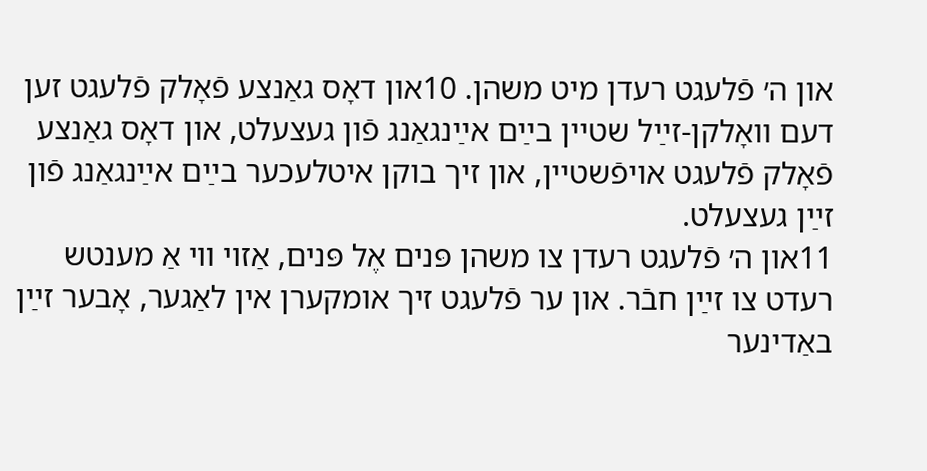און ה׳ פֿלעגט רעדן מיט משהן. 10און דאָס גאַנצע פֿאָלק פֿלעגט זען דעם װאָלקן-זײַל שטײן בײַם אײַנגאַנג פֿון געצעלט, און דאָס גאַנצע פֿאָלק פֿלעגט אױפֿשטײן, און זיך בוקן איטלעכער בײַם אײַנגאַנג פֿון זײַן געצעלט.
11און ה׳ פֿלעגט רעדן צו משהן פּנים אֶל פּנים, אַזױ װי אַ מענטש רעדט צו זײַן חבֿר. און ער פֿלעגט זיך אומקערן אין לאַגער, אָבער זײַן באַדינער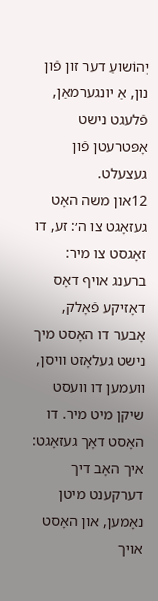יְהוֹשועַ דער זון פֿון נון, אַ יונגערמאַן, פֿלעגט נישט אָפּטרעטן פֿון געצעלט.
12און משה האָט געזאָגט צו ה׳: זע, דו זאָגסט צו מיר: ברענג אױף דאָס דאָזיקע פֿאָלק, אָבער דו האָסט מיך נישט געלאָזט װיסן, װעמען דו װעסט שיקן מיט מיר. דו האָסט דאָך געזאָגט: איך האָב דיך דערקענט מיטן נאָמען, און האָסט אױך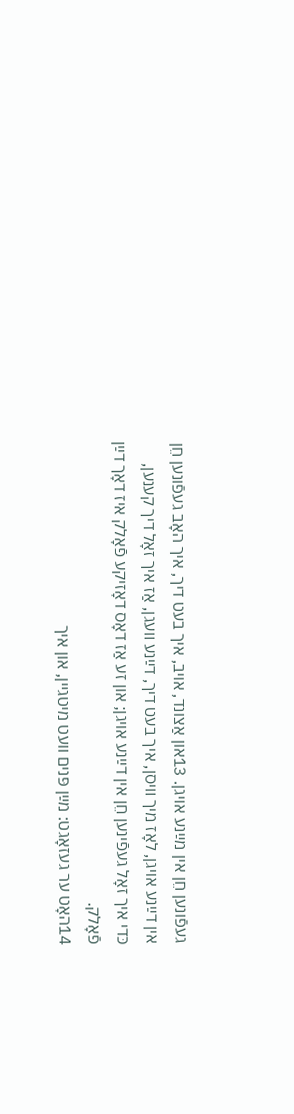געפֿונען חֵן אין מײַנע אױגן. 13און אַצונד, אױב, איך בעט דיך, איך האָב געפֿונען חֵן אין דײַנע אױגן, לאָז מיך װיסן, איך בעט דיך, דײַנע װעגן, אַז איך זאָל דיך קענען, כּדי איך זאָל געפֿינען חֵן אין דײַנע אױגן; און זע אַז דאָס דאָזיקע פֿאָלק איז דאָך דײַן פֿאָלק.
14האָט ער געזאָגט: מײַן פּנים װעט מיטגײן, און איך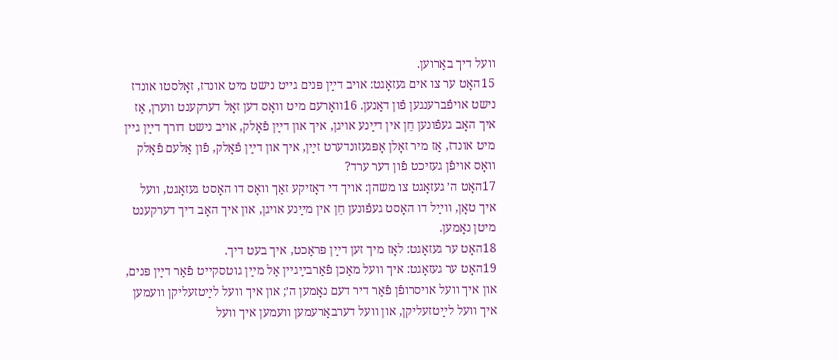װעל דיך באַרוען.
15האָט ער צו אים געזאָגט: אױב דײַן פּנים גײט נישט מיט אונדז, זאָלסטו אונדז נישט אױפֿברענגען פֿון דאַנען. 16װאָרעם מיט װאָס דען זאָל דערקענט װערן, אַז איך האָב געפֿונען חֵן אין דײַנע אױגן, איך און דײַן פֿאָלק, אױב נישט דורך דײַן גײן מיט אונדז, אַז מיר זאָלן אָפּגעזונדערט זײַן, איך און דײַן פֿאָלק, פֿון אַלעם פֿאָלק װאָס אױפֿן געזיכט פֿון דער ערד?
17האָט ה׳ געזאָגט צו משהן: אױך די דאָזיקע זאַך װאָס דו האָסט געזאָגט, װעל איך טאָן, װײַל דו האָסט געפֿונען חֵן אין מײַנע אױגן, און איך האָב דיך דערקענט מיטן נאָמען.
18האָט ער געזאָגט: לאָז מיך זען דײַן פּראַכט, איך בעט דיך.
19האָט ער געזאָגט: איך װעל מאַכן פֿאַרבײַגײן אַל מײַן גוטסקײט פֿאַר דײַן פּנים, און איך װעל אױסרופֿן פֿאַר דיר דעם נאָמען ה׳; און איך װעל לײַטזעליקן װעמען איך װעל לײַטזעליקן, און װעל דערבאַרעמען װעמען איך װעל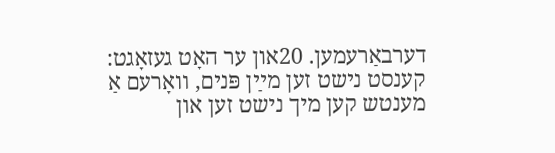דערבאַרעמען. 20און ער האָט געזאָגט: קענסט נישט זען מײַן פּנים, װאָרעם אַ מענטש קען מיך נישט זען און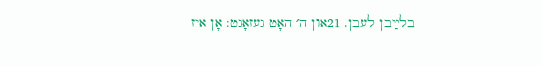בלײַבן לעבן. 21און ה׳ האָט געזאָגט: אָן איז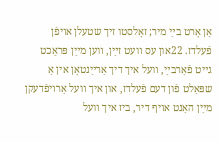אַן אָרט בײַ מיר; זאָלסטו זיך שטעלן אױפֿן פֿעלדז. 22און עס װעט זײַן, װען מײַן פּראַכט גײט פֿאַרבײַ, װעל איך דיך אַרײַנטאָן אין אַ שפּאַלט פֿון דעם פֿעלדז, און איך װעל אַרױפֿדעקן מײַן האַנט אױף דיר, ביז איך װעל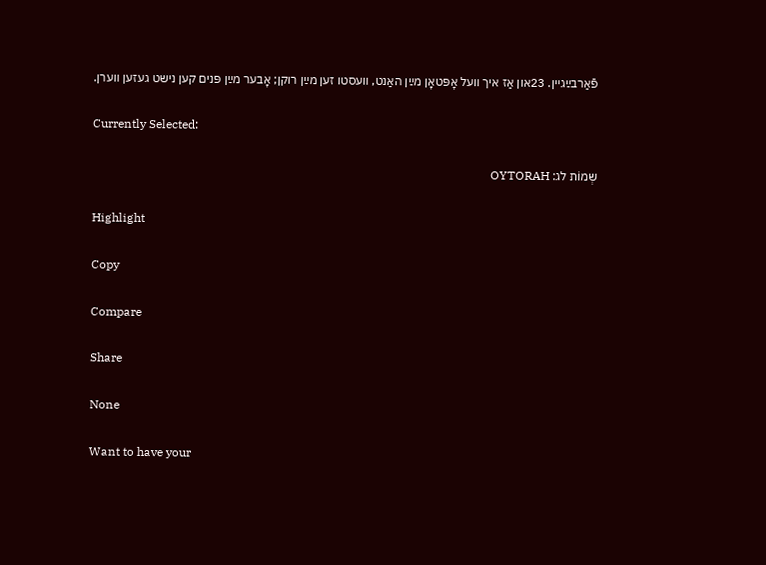פֿאַרבײַגײן. 23און אַז איך װעל אָפּטאָן מײַן האַנט, װעסטו זען מײַן רוקן; אָבער מײַן פּנים קען נישט געזען װערן.

Currently Selected:

שְמוֹת לג: OYTORAH

Highlight

Copy

Compare

Share

None

Want to have your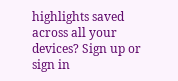highlights saved across all your devices? Sign up or sign in